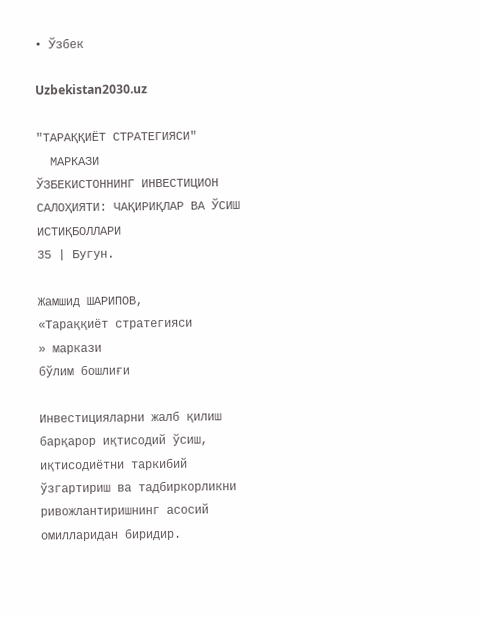• Ўзбек

Uzbekistan2030.uz

"ТАРАҚҚИЁТ СТРАТЕГИЯСИ"
  МАРКАЗИ
ЎЗБЕКИСТОННИНГ ИНВЕСТИЦИОН САЛОҲИЯТИ: ЧАҚИРИҚЛАР ВА ЎСИШ ИСТИҚБОЛЛАРИ
35 | Бугун.

Жамшид ШАРИПОВ,
«Тараққиёт стратегияси
» маркази
бўлим бошлиғи

Инвестицияларни жалб қилиш барқарор иқтисодий ўсиш, иқтисодиётни таркибий ўзгартириш ва тадбиркорликни ривожлантиришнинг асосий омилларидан биридир.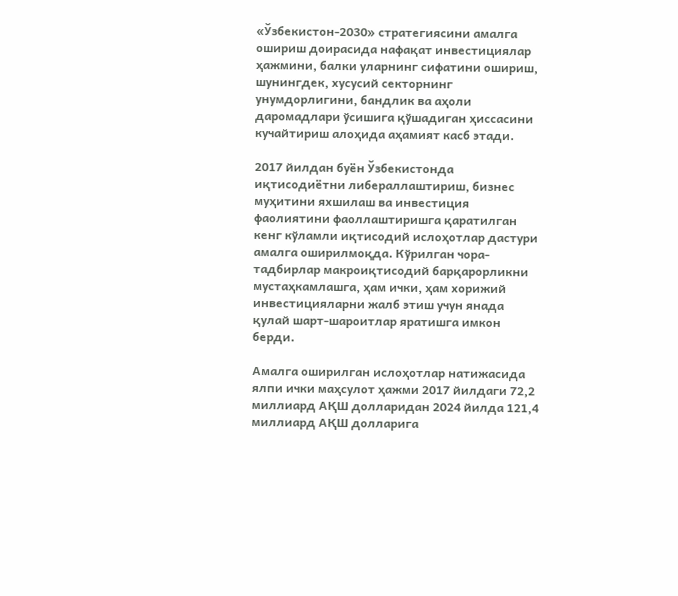«Ўзбекистон-2030» стратегиясини амалга ошириш доирасида нафақат инвестициялар ҳажмини, балки уларнинг сифатини ошириш, шунингдек, хусусий секторнинг унумдорлигини, бандлик ва аҳоли даромадлари ўсишига қўшадиган ҳиссасини кучайтириш алоҳида аҳамият касб этади.

2017 йилдан буён Ўзбекистонда иқтисодиётни либераллаштириш, бизнес муҳитини яхшилаш ва инвестиция фаолиятини фаоллаштиришга қаратилган кенг кўламли иқтисодий ислоҳотлар дастури амалга оширилмоқда. Кўрилган чора-тадбирлар макроиқтисодий барқарорликни мустаҳкамлашга, ҳам ички, ҳам хорижий инвестицияларни жалб этиш учун янада қулай шарт-шароитлар яратишга имкон берди.

Амалга оширилган ислоҳотлар натижасида ялпи ички маҳсулот ҳажми 2017 йилдаги 72,2 миллиард АҚШ долларидан 2024 йилда 121,4 миллиард АҚШ долларига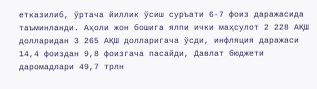етказилиб, ўртача йиллик ўсиш суръати 6-7 фоиз даражасида таъминланди. Аҳоли жон бошига ялпи ички маҳсулот 2 228 АҚШ долларидан 3 265 АҚШ долларигача ўсди, инфляция даражаси 14,4 фоиздан 9,8 фоизгача пасайди, Давлат бюджети даромадлари 49,7 трлн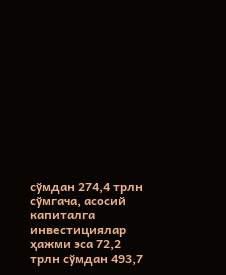сўмдан 274,4 трлн сўмгача, асосий капиталга инвестициялар ҳажми эса 72,2 трлн сўмдан 493,7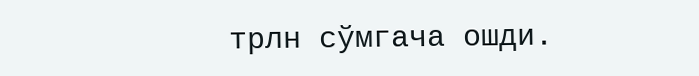трлн сўмгача ошди.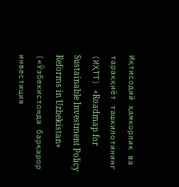Иқтисодий ҳамкорлик ва тараққиёт ташкилотининг (ИҲТТ) «Roadmap for Sustainable Investment Policy Reforms in Uzbekistan» («Ўзбекистонда барқарор инвестиция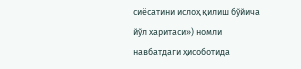сиёсатини ислоҳ қилиш бўйича йўл харитаси») номли навбатдаги ҳисоботида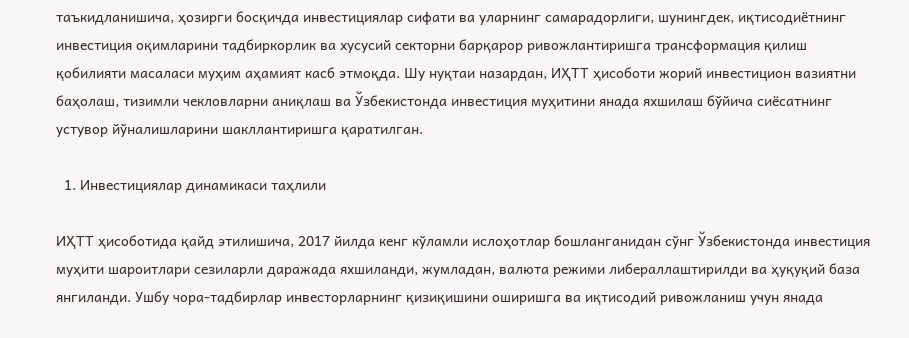таъкидланишича, ҳозирги босқичда инвестициялар сифати ва уларнинг самарадорлиги, шунингдек, иқтисодиётнинг инвестиция оқимларини тадбиркорлик ва хусусий секторни барқарор ривожлантиришга трансформация қилиш қобилияти масаласи муҳим аҳамият касб этмоқда. Шу нуқтаи назардан, ИҲТТ ҳисоботи жорий инвестицион вазиятни баҳолаш, тизимли чекловларни аниқлаш ва Ўзбекистонда инвестиция муҳитини янада яхшилаш бўйича сиёсатнинг устувор йўналишларини шакллантиришга қаратилган.

  1. Инвестициялар динамикаси таҳлили

ИҲТТ ҳисоботида қайд этилишича, 2017 йилда кенг кўламли ислоҳотлар бошланганидан сўнг Ўзбекистонда инвестиция муҳити шароитлари сезиларли даражада яхшиланди, жумладан, валюта режими либераллаштирилди ва ҳуқуқий база янгиланди. Ушбу чора-тадбирлар инвесторларнинг қизиқишини оширишга ва иқтисодий ривожланиш учун янада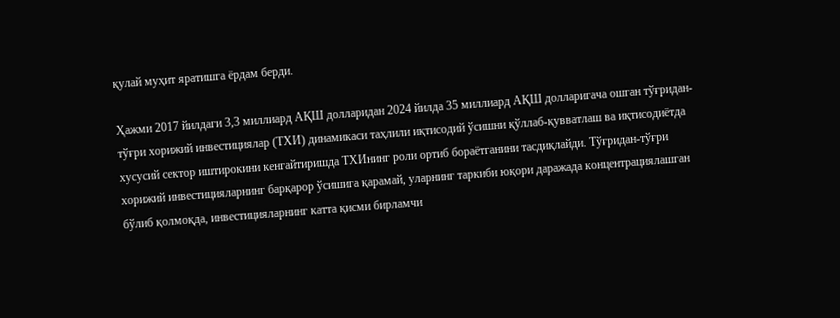қулай муҳит яратишга ёрдам берди.

Ҳажми 2017 йилдаги 3,3 миллиард АҚШ долларидан 2024 йилда 35 миллиард АҚШ долларигача ошган тўғридан-тўғри хорижий инвестициялар (ТХИ) динамикаси таҳлили иқтисодий ўсишни қўллаб-қувватлаш ва иқтисодиётда хусусий сектор иштирокини кенгайтиришда ТХИнинг роли ортиб бораётганини тасдиқлайди. Тўғридан-тўғри хорижий инвестицияларнинг барқарор ўсишига қарамай, уларнинг таркиби юқори даражада концентрациялашган бўлиб қолмоқда, инвестицияларнинг катта қисми бирламчи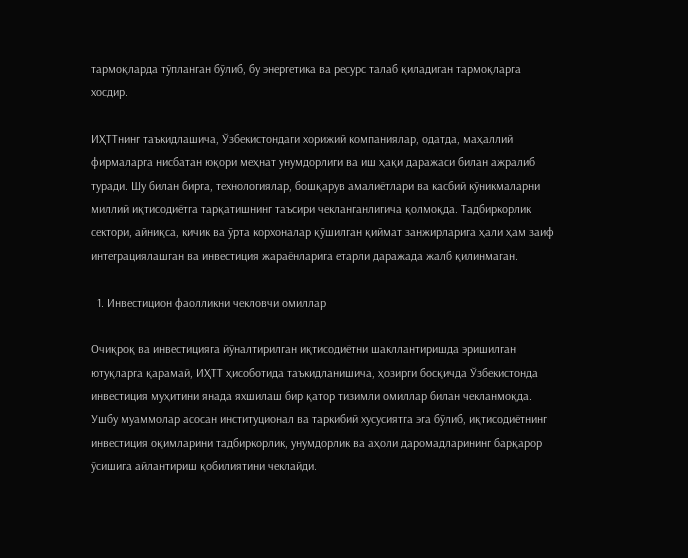тармоқларда тўпланган бўлиб, бу энергетика ва ресурс талаб қиладиган тармоқларга хосдир.

ИҲТТнинг таъкидлашича, Ўзбекистондаги хорижий компаниялар, одатда, маҳаллий фирмаларга нисбатан юқори меҳнат унумдорлиги ва иш ҳақи даражаси билан ажралиб туради. Шу билан бирга, технологиялар, бошқарув амалиётлари ва касбий кўникмаларни миллий иқтисодиётга тарқатишнинг таъсири чекланганлигича қолмоқда. Тадбиркорлик сектори, айниқса, кичик ва ўрта корхоналар қўшилган қиймат занжирларига ҳали ҳам заиф интеграциялашган ва инвестиция жараёнларига етарли даражада жалб қилинмаган.

  1. Инвестицион фаолликни чекловчи омиллар

Очиқроқ ва инвестицияга йўналтирилган иқтисодиётни шакллантиришда эришилган ютуқларга қарамай, ИҲТТ ҳисоботида таъкидланишича, ҳозирги босқичда Ўзбекистонда инвестиция муҳитини янада яхшилаш бир қатор тизимли омиллар билан чекланмоқда. Ушбу муаммолар асосан институционал ва таркибий хусусиятга эга бўлиб, иқтисодиётнинг инвестиция оқимларини тадбиркорлик, унумдорлик ва аҳоли даромадларининг барқарор ўсишига айлантириш қобилиятини чеклайди.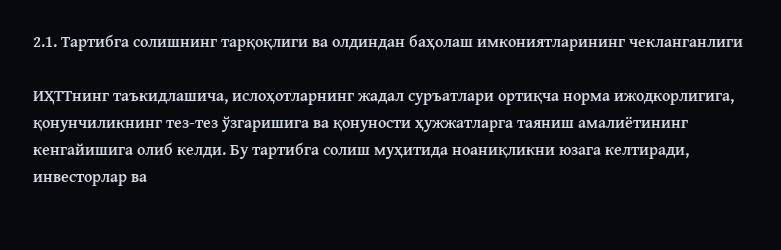2.1. Тартибга солишнинг тарқоқлиги ва олдиндан баҳолаш имкониятларининг чекланганлиги

ИҲТТнинг таъкидлашича, ислоҳотларнинг жадал суръатлари ортиқча норма ижодкорлигига, қонунчиликнинг тез-тез ўзгаришига ва қонуности ҳужжатларга таяниш амалиётининг кенгайишига олиб келди. Бу тартибга солиш муҳитида ноаниқликни юзага келтиради, инвесторлар ва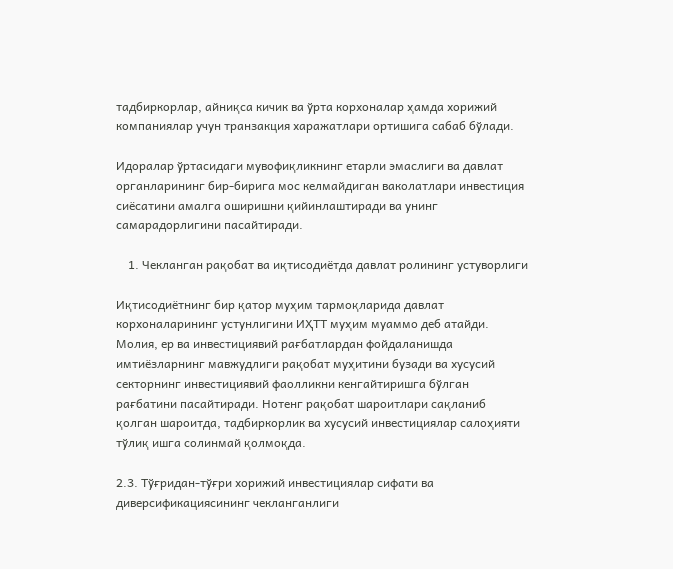тадбиркорлар, айниқса кичик ва ўрта корхоналар ҳамда хорижий компаниялар учун транзакция харажатлари ортишига сабаб бўлади.

Идоралар ўртасидаги мувофиқликнинг етарли эмаслиги ва давлат органларининг бир-бирига мос келмайдиган ваколатлари инвестиция сиёсатини амалга оширишни қийинлаштиради ва унинг самарадорлигини пасайтиради.

    1. Чекланган рақобат ва иқтисодиётда давлат ролининг устуворлиги

Иқтисодиётнинг бир қатор муҳим тармоқларида давлат корхоналарининг устунлигини ИҲТТ муҳим муаммо деб атайди. Молия, ер ва инвестициявий рағбатлардан фойдаланишда имтиёзларнинг мавжудлиги рақобат муҳитини бузади ва хусусий секторнинг инвестициявий фаолликни кенгайтиришга бўлган рағбатини пасайтиради. Нотенг рақобат шароитлари сақланиб қолган шароитда, тадбиркорлик ва хусусий инвестициялар салоҳияти тўлиқ ишга солинмай қолмоқда.

2.3. Тўғридан-тўғри хорижий инвестициялар сифати ва диверсификациясининг чекланганлиги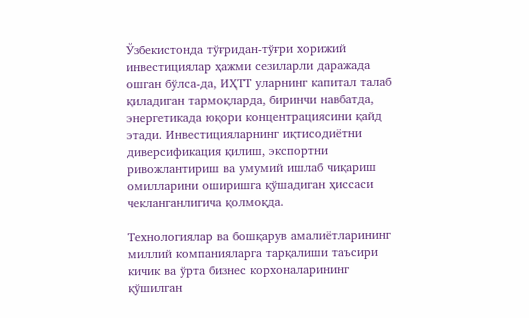Ўзбекистонда тўғридан-тўғри хорижий инвестициялар ҳажми сезиларли даражада ошган бўлса-да, ИҲТТ уларнинг капитал талаб қиладиган тармоқларда, биринчи навбатда, энергетикада юқори концентрациясини қайд этади. Инвестицияларнинг иқтисодиётни диверсификация қилиш, экспортни ривожлантириш ва умумий ишлаб чиқариш омилларини оширишга қўшадиган ҳиссаси чекланганлигича қолмоқда.

Технологиялар ва бошқарув амалиётларининг миллий компанияларга тарқалиши таъсири кичик ва ўрта бизнес корхоналарининг қўшилган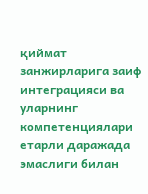қиймат занжирларига заиф интеграцияси ва уларнинг компетенциялари етарли даражада эмаслиги билан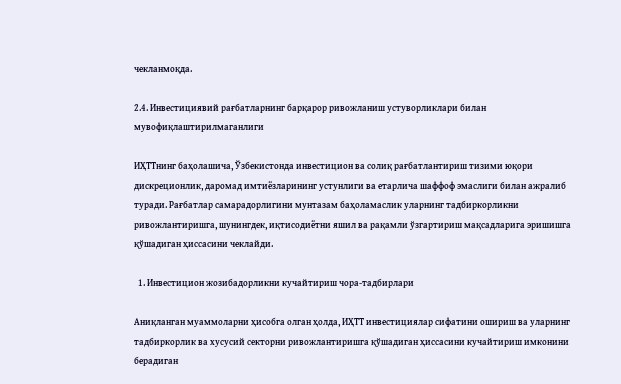чекланмоқда.

2.4. Инвестициявий рағбатларнинг барқарор ривожланиш устуворликлари билан мувофиқлаштирилмаганлиги

ИҲТТнинг баҳолашича, Ўзбекистонда инвестицион ва солиқ рағбатлантириш тизими юқори дискреционлик, даромад имтиёзларининг устунлиги ва етарлича шаффоф эмаслиги билан ажралиб туради. Рағбатлар самарадорлигини мунтазам баҳоламаслик уларнинг тадбиркорликни ривожлантиришга, шунингдек, иқтисодиётни яшил ва рақамли ўзгартириш мақсадларига эришишга қўшадиган ҳиссасини чеклайди.

  1. Инвестицион жозибадорликни кучайтириш чора-тадбирлари

Аниқланган муаммоларни ҳисобга олган ҳолда, ИҲТТ инвестициялар сифатини ошириш ва уларнинг тадбиркорлик ва хусусий секторни ривожлантиришга қўшадиган ҳиссасини кучайтириш имконини берадиган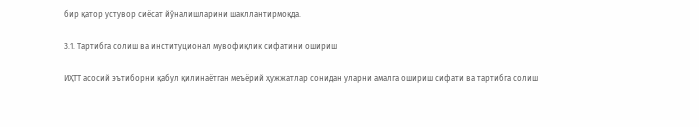бир қатор устувор сиёсат йўналишларини шакллантирмоқда.

3.1. Тартибга солиш ва институционал мувофиқлик сифатини ошириш

ИҲТТ асосий эътиборни қабул қилинаётган меъёрий ҳужжатлар сонидан уларни амалга ошириш сифати ва тартибга солиш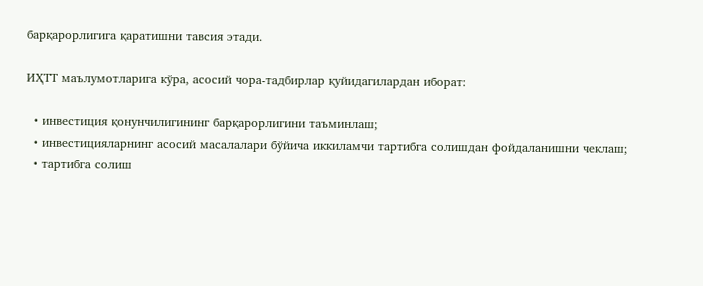барқарорлигига қаратишни тавсия этади.

ИҲТТ маълумотларига кўра, асосий чора-тадбирлар қуйидагилардан иборат:

  • инвестиция қонунчилигининг барқарорлигини таъминлаш;
  • инвестицияларнинг асосий масалалари бўйича иккиламчи тартибга солишдан фойдаланишни чеклаш;
  • тартибга солиш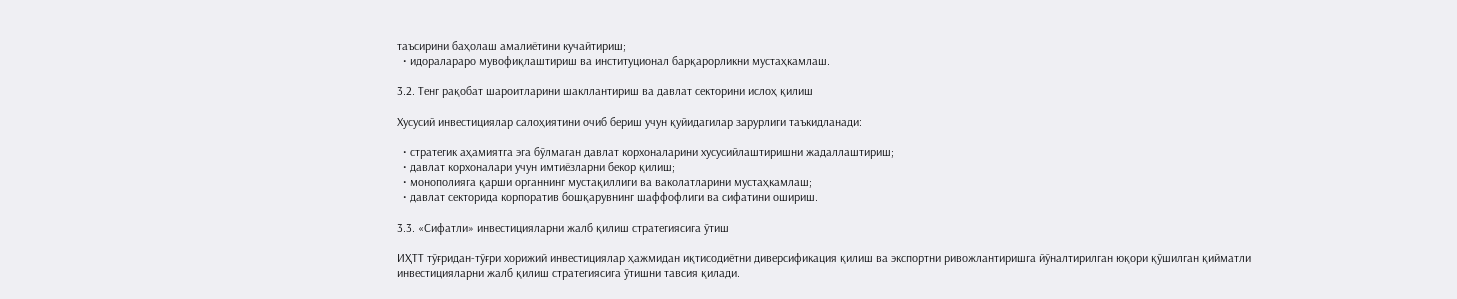таъсирини баҳолаш амалиётини кучайтириш;
  • идоралараро мувофиқлаштириш ва институционал барқарорликни мустаҳкамлаш.

3.2. Тенг рақобат шароитларини шакллантириш ва давлат секторини ислоҳ қилиш

Хусусий инвестициялар салоҳиятини очиб бериш учун қуйидагилар зарурлиги таъкидланади:

  • стратегик аҳамиятга эга бўлмаган давлат корхоналарини хусусийлаштиришни жадаллаштириш;
  • давлат корхоналари учун имтиёзларни бекор қилиш;
  • монополияга қарши органнинг мустақиллиги ва ваколатларини мустаҳкамлаш;
  • давлат секторида корпоратив бошқарувнинг шаффофлиги ва сифатини ошириш.

3.3. «Сифатли» инвестицияларни жалб қилиш стратегиясига ўтиш

ИҲТТ тўғридан-тўғри хорижий инвестициялар ҳажмидан иқтисодиётни диверсификация қилиш ва экспортни ривожлантиришга йўналтирилган юқори қўшилган қийматли инвестицияларни жалб қилиш стратегиясига ўтишни тавсия қилади.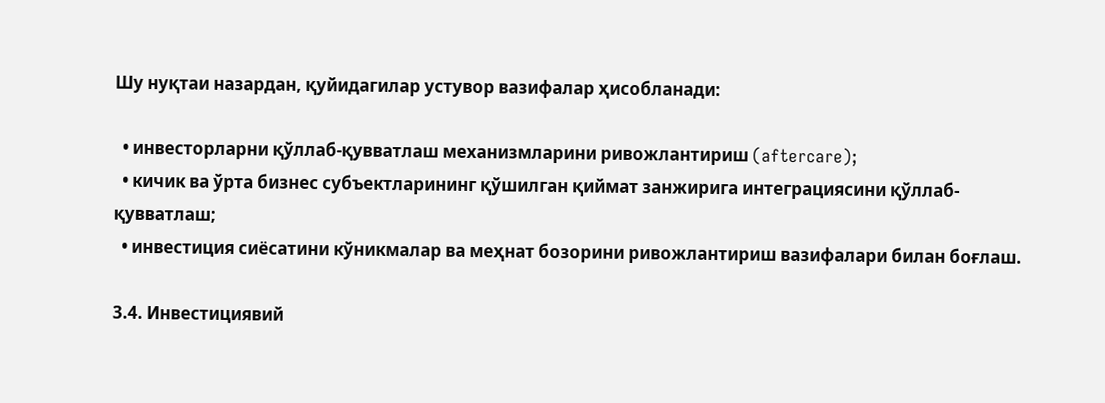Шу нуқтаи назардан, қуйидагилар устувор вазифалар ҳисобланади:

  • инвесторларни қўллаб-қувватлаш механизмларини ривожлантириш (aftercare);
  • кичик ва ўрта бизнес субъектларининг қўшилган қиймат занжирига интеграциясини қўллаб-қувватлаш;
  • инвестиция сиёсатини кўникмалар ва меҳнат бозорини ривожлантириш вазифалари билан боғлаш.

3.4. Инвестициявий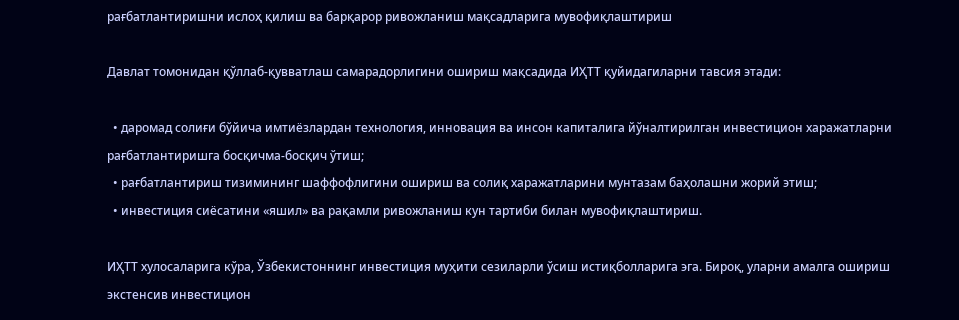рағбатлантиришни ислоҳ қилиш ва барқарор ривожланиш мақсадларига мувофиқлаштириш

Давлат томонидан қўллаб-қувватлаш самарадорлигини ошириш мақсадида ИҲТТ қуйидагиларни тавсия этади:

  • даромад солиғи бўйича имтиёзлардан технология, инновация ва инсон капиталига йўналтирилган инвестицион харажатларни рағбатлантиришга босқичма-босқич ўтиш;
  • рағбатлантириш тизимининг шаффофлигини ошириш ва солиқ харажатларини мунтазам баҳолашни жорий этиш;
  • инвестиция сиёсатини «яшил» ва рақамли ривожланиш кун тартиби билан мувофиқлаштириш.

ИҲТТ хулосаларига кўра, Ўзбекистоннинг инвестиция муҳити сезиларли ўсиш истиқболларига эга. Бироқ, уларни амалга ошириш экстенсив инвестицион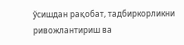ўсишдан рақобат, тадбиркорликни ривожлантириш ва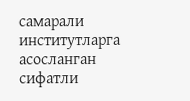самарали институтларга асосланган сифатли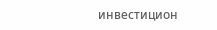инвестицион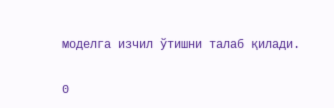моделга изчил ўтишни талаб қилади.


0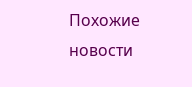Похожие новости